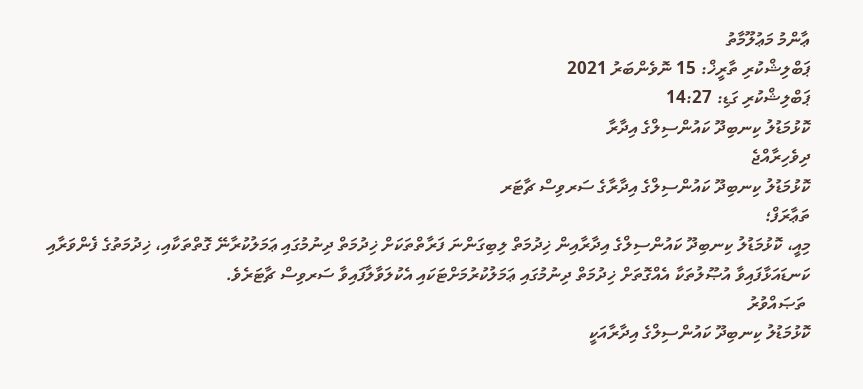ޢާންމު މަޢުލޫމާތު
ޕަބްލިޝްކުރި ތާރީޚް: 15 ނޮވެންބަރު 2021
ޕަބްލިޝްކުރި ގަޑި: 14:27
ކޮޅުމަޑުލު ކިނބިދޫ ކައުންސިލްގެ އިދާރާ
ދިވެހިރާއްޖެ
ކޮޅުމަޑުލު ކިނބިދޫ ކައުންސިލްގެ އިދާރާގެ ސަރވިސް ޗާޓަރ
ތަޢާރަފް؛
މިއީ، ކޮޅުމަޑުލު ކިނބިދޫ ކައުންސިލްގެ އިދާރާއިން ޚިދުމަތް ލިބިގަންނަ ފަރާތްތަކަށް ޚިދުމަތް ދިނުމުގައި ޢަމަލުކުރާނޭ ގޮތްތަކާއި، ޚިދުމަތުގެ ފެންވަރާއި ކަނޑައަޅާފައިވާ އުޞޫލުތަކާ އެއްގޮތަށް ޚިދުމަތް ދިނުމުގައި ޢަމަލުކުރުމަށްޓަކައި އެކުލަވާލާފައިވާ ސަރވިސް ޗާޓަރެވެ.
 ތަޞައްވުރު
ކޮޅުމަޑުލު ކިނބިދޫ ކައުންސިލްގެ އިދާރާއަކީ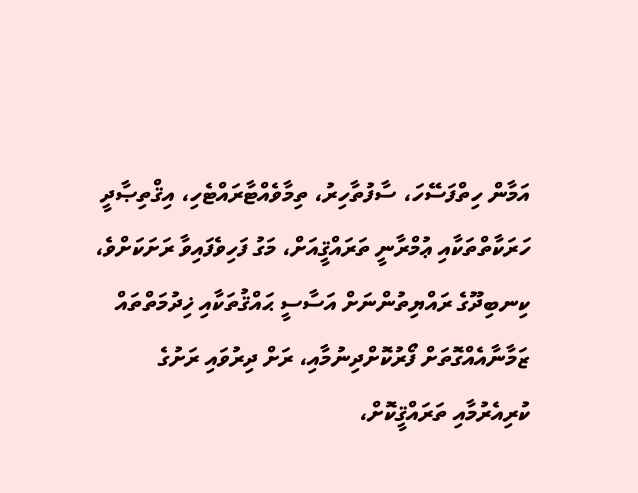އަމާން ހިތްފަސޭހަ، ސާފުތާހިރު، ތިމާވެއްޓާރައްޓެހި، އިޤްތިޞާދީ ހަރަކާތްތަކާއި ޢުމްރާނީ ތަރައްޤީއަށް، މަގު ފަހިވެފައިވާ ރަށަކަށްވެ، ކިނބިދޫގެ ރައްޔިތުންނަށް އަސާސީ ޙައްޤުތަކާއި ޚިދުމަތްތައް ޒަމާނާއެއްގޮތަށް ފޯރުކޮށްދިނުމާއި، ރަށް ދިރުވައި ރަށުގެ ކުރިއެރުމާއި ތަރައްޤީކޮށް،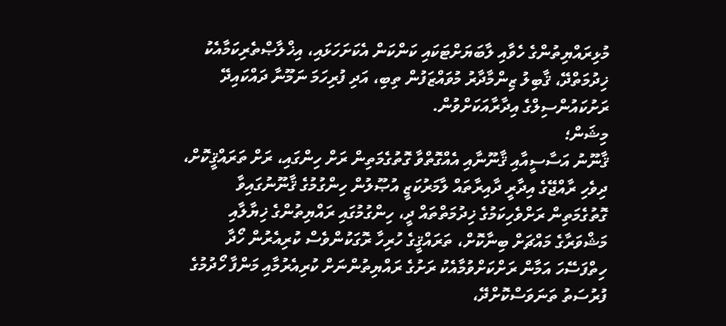މުޅިރައްޔިތުންގެ ހެވާއި ލާބަޔަށްޓަކައި ކަންކަން އެކަށަހަޅައި، އިޚްލާޞްތެރިކަމާއެކު ޚިދުމަތްދޭ، ޤާބިލު ޒިންމާދާރު މުވައްޒަފުން ތިބި، އަދި ފުރިހަމަ ނަމޫނާ ދައްކައިދޭ ރަށުކައުންސިލްގެ އިދާރާއަކަށްވުން.
މިޝަން؛
ޤާނޫނު އަސާސީއާއި ޤާނޫނާއި އެއްގޮތްވާ ގޮތުގެމަތިން ރަށް ހިންގައި، ރަށް ތަރައްޤީކޮށް، ދިވެހި ރާއްޖޭގެ އިދާރީ ދާއިރާތައް ލާމަރުކަޒީ އުޞޫލުން ހިންގުމުގެ ޤާނޫނުގައިވާ ގޮތުގެމަތިން ރަށްވެހިކަމުގެ ޚިދުމަތްތައް ދީ، ހިންގުމުގައި ރައްޔިތުންގެ ޚިޔާލާއި މަޝްވަރާގެ މައްޗަށް ބިނާކޮށް، ތަރައްޤީގެ ހުރިހާ ރޮގަކުންވެސް ކުރިއެރުން ހޯދާ ހިތްފަސޭހަ އަމާން ރަށްކަށްވުމާއެކު ރަށުގެ ރައްޔިތުންނަށް ކުރިއެރުމާއި މަންފާ ހޯދުމުގެ ފުރުސަތު ތަނަވަސްކޮށްދޭ،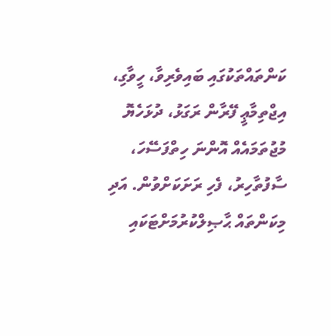ކަންތައްތަކުގައި ބައިވެރިވާ، ހީވާގި، އިޖްތިމާޢީ ފޭރާން ރަގަޅު، ދުޅަހެޔޮ މުޖުތަމައެއް އޮންނަ ހިތްފަސޭހަ، ސާފުތާހިރު، ފެހި ރަށަކަށްވުން. އަދި މިކަންތައް ޙާޞިލްކުރުމަށްޓަކައި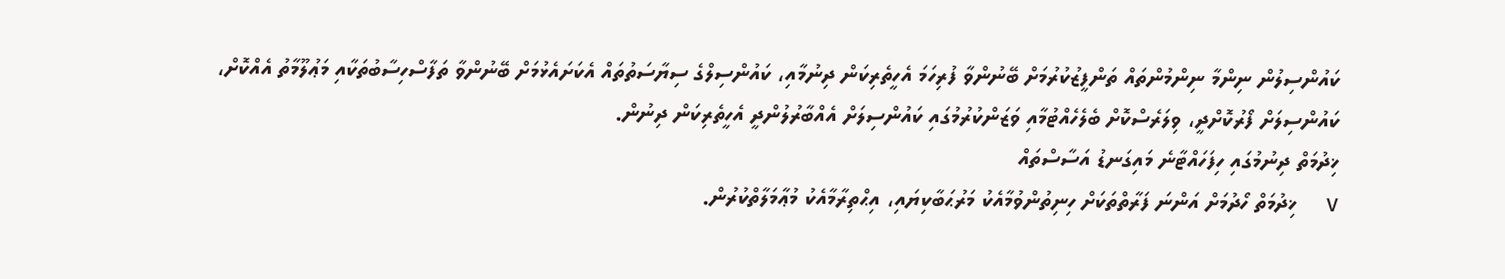ކައުންސިލުން ނިންމާ ނިންމުންތައް ތަންފީޒުކުރުމަށް ބޭނުންވާ ފުރިހަމަ އެހީތެރިކަން ދިނުމާއި، ކައުންސިލްގެ ސިޔާސަތުތައް އެކަށައެޅުމަށް ބޭނުންވާ ތަފާސްހިސާބުތަކާއި މަޢުލޫމާތު އެއްކޮށް، ކައުންސިލަށް ފޯރުކޮށްދީ، ވިލަރެސްކޮށް ބެލެހެއްޓުމާއި ވަޒަންކުރުމުގައި ކައުންސިލަށް އެއްބާރުލުންދީ އެހީތެރިކަން ދިނުން.
ޚިދުމަތް ދިނުމުގައި ހިފަހައްޓާނެ މައިގަނޑު އަސާސްތައް
v     ޚިދުމަތް ހޯދުމަށް އަންނަ ފަރާތްތަކަށް ހިނިތުންވުމާއެކު މަރުޙަބާކިޔައި، އިޙްތިރާމާއެކު މުޢާމަލާތްކުރުން.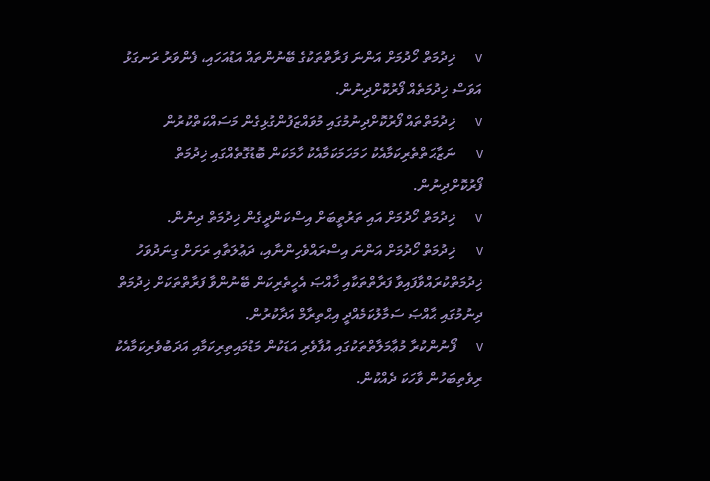v     ޚިދުމަތް ހޯދުމަށް އަންނަ ފަރާތްތަކުގެ ބޭނުންތައް އަޑުއަހައި، ފެންވަރު ރަނގަޅު އަވަސް ޚިދުމަތެއް ފޯރުކޮށްދިނުން.
v     ޚިދުމަތްތައް ފޯރުކޮށްދިނުމުގައި މުވައްޒަފުންގުޅިގެން މަސައްކަތްކުރުން
v     ނަޒާޙަތްތެރިކަމާއެކު ހަމަހަމަކަމާއެކު ހާމަކަން ބޮޑުގޮތެއްގައި ޚިދުމަތް ފޯރުކޮށްދިނުން.
v     ޚިދުމަތް ހޯދުމަށް އައި ތަރުތީބަށް އިސްކަންދީގެން ޚިދުމަތް ދިނުން.
v     ޚިދުމަތް ހޯދުމަށް އަންނަ އިސްރައްވެހިންނާއި، ދަޢުލަތާއި ރަށަށް ގިނަދުވަހު ޚިދުމަތްކުރައްވާފައިވާ ފަރާތްތަކާއި ޚާއްޞަ އެހީތެރިކަން ބޭނުންވާ ފަރާތްތަކަށް ޚިދުމަތް ދިނުމުގައި ޙާއްޞަ ސަމާލުކަމެއްދީ އިޙްތިރާމް އަދާކުރުން.
v     ފޯނުންކުރާ މުޢާމަލާތްތަކުގައި އުފާވެރި އަޑަކުން މަޑުމައިތިރިކަމާއި އަދަބުވެރިކަމާއެކު ރިވެތިބަހުން ވާހަކަ ދެއްކުން.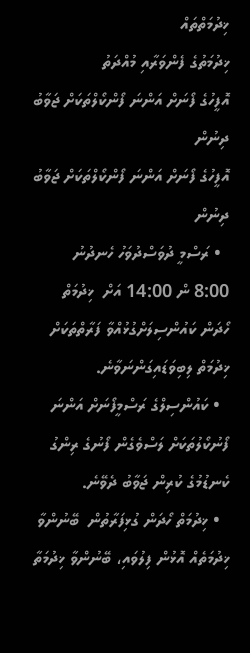ޚިދުމަތްތައް
ޚިދުމަތުގެ ފެންވަރާއި މުއްދަތު
އޮފީހުގެ ފޯނަށް އަންނަ ފޯންކޯލްތަކަށް ޖަވާބު ދިނުން
އޮފީހުގެ ފޯނަށް އަންނަ ފޯންކޯލްތަކަށް ޖަވާބު ދިނުން
  • ރަސްމީ ދުވަސްދުވަހު ހެނދުނު 8:00 ން 14:00 އަށް  ޚިދުމަތް ހޯދަން ކައުންސިލަށްގުޅުއްވާ ފަރާތްތަކަށް ޚިދުމަތް ލިބިވަޑައިގަންނަވާނެ.
  • ކައުންސިލްގެ ރަސްމީފޯނަށް އަންނަ ފޯނުކޯލުތަކަށް ލަސްވެގެން ފޯނުގެ ރިންގު ކެނޑުމުގެ ކުރިން ޖަވާބު ދެވޭނެ.
  • ޚިދުމަތް ހޯދަން ގުޅިފަރާތުން  ބޭނުންވާ ޚިދުމަތެއް އޮޅުން ފިލުވައި، ބޭނުންވާ ޚިދުމަތާ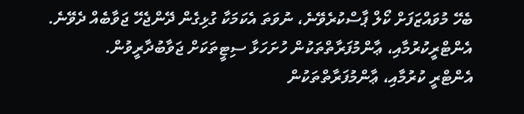ބެހޭ މުވައްޒަފަށް ކޯލް ޕާސްކުރެވޭނެ، ނުވަތަ އެކަމަކާ ގުޅިގެން ދޭންޖެހޭ ޖަވާބެއް ދެވޭނެ.
އެންޓްރީކުރުމާއި، ޢާންމުފަރާތްތަކުން ހުށަހަޅާ ސިޓީތަކަށް ޖަވާބުދާރީވުން.
އެންޓްރީ ކުރުމާއި، ޢާންމުފަރާތްތަކުން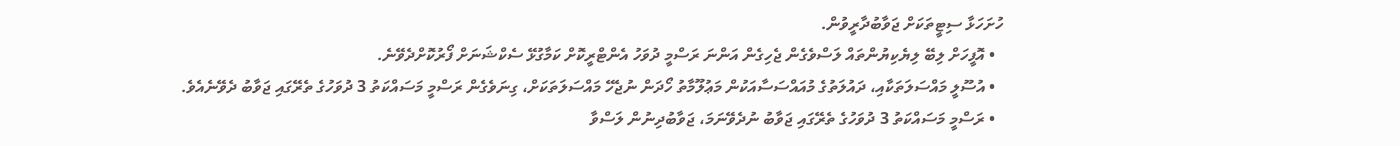ހުށަހަޅާ ސިޓީތަކަށް ޖަވާބުދާރީވުން.
  • އޮފީހަށް ލިބޭ ލިޔެކިޔުންތައް ލަސްވެގެން ޖެހިގެން އަންނަ ރަސްމީ ދުވަހު އެންޓްރީކޮށް ކަމާގުޅޭ ސެކްޝަނަށް ފޯރުކޮށްދެވޭނެ.
  • އުސޫލީ މައްސަލަތަކާއި، ދައުލަތުގެ މުއައްސަސާއަކުން މަޢުލޫމާތު ހޯދަން ނުޖެހޭ މައްސަލަތަކަށް، ގިނަވެގެން ރަސްމީ މަސައްކަތު 3 ދުވަހުގެ ތެރޭގައި ޖަވާބު ދެވޭނެއެވެ.
  • ރަސްމީ މަސައްކަތު 3 ދުވަހުގެ ތެރޭގައި ޖަވާބު ނުދެވޭނަމަ، ޖަވާބުދިނުން ލަސްވާ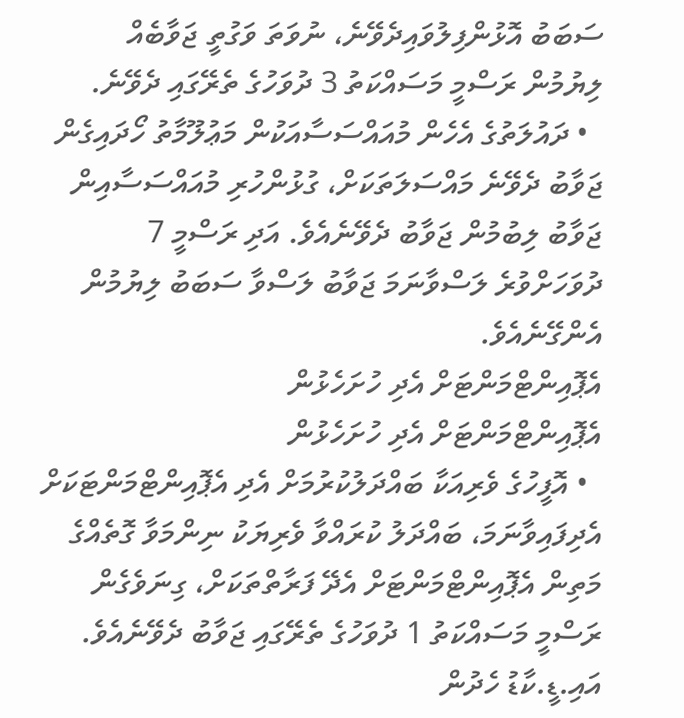ސަބަބު އޮޅުންފިލުވައިދެވޭނެ، ނުވަތަ ވަގުތީ ޖަވާބެއް  ލިޔުމުން ރަސްމީ މަސައްކަތު 3 ދުވަހުގެ ތެރޭގައި ދެވޭނެ.
  • ދައުލަތުގެ އެހެން މުއައްސަސާއަކުން މަޢުލޫމާތު ހޯދައިގެން ޖަވާބު ދެވޭނެ މައްސަލަތަކަށް، ގުޅުންހުރި މުއައްސަސާއިން ޖަވާބު ލިބުމުން ޖަވާބު ދެވޭނެއެވެ. އަދި ރަސްމީ 7 ދުވަހަށްވުރެ ލަސްވާނަމަ ޖަވާބު ލަސްވާ ސަބަބު ލިޔުމުން އެންގޭނެއެވެ.
އެޕޮއިންޓްމަންޓަށް އެދި ހުށަހެޅުން
އެޕޮއިންޓްމަންޓަށް އެދި ހުށަހެޅުން
  • އޮފީހުގެ ވެރިއަކާ ބައްދަލުކުރުމަށް އެދި އެޕޮއިންޓްމަންޓަކަށް އެދިފައިވާނަމަ، ބައްދަލު ކުރައްވާ ވެރިޔަކު ނިންމަވާ ގޮތެއްގެ މަތިން އެޕޮއިންޓްމަންޓަށް އެދޭ ފަރާތްތަކަށް، ގިނަވެގެން ރަސްމީ މަސައްކަތު 1 ދުވަހުގެ ތެރޭގައި ޖަވާބު ދެވޭނެއެވެ.
އައި.ޑީ.ކާޑު ހެދުން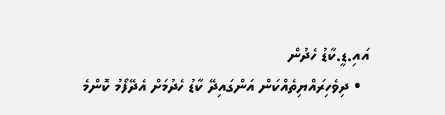އައި.ޑީ.ކާޑު ހެދުން
  • ދިވެހިރައްޔިތެއްކަން އަންގައިދޭ ކާޑު ހެދުމަށް އެދޭފޯމު ކޮންމެ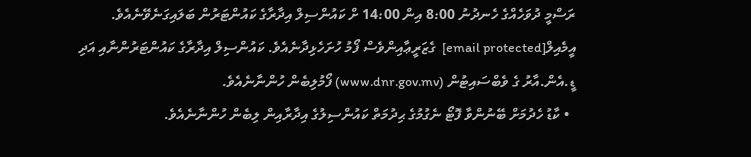ރަސްމީ ދުވަހެއްގެ ހެނދުނު 8:00 އިން 14:00 ށް ކައުންސިލް އިދާރާގެ ކައުންޓަރުން ބަލައިގަނެވޭނެއެވެ. އީމެއިލް[email protected]  ގެޒަރީޢާއިންވެސް ފޯމު ހުށަހެޅިދާނެއެވެ. ކައުންސިލް އިދާރާގެ ކައުންޓަރުންނާއި އަދި ޑީ.އެން.އާރު ގެ ވެބްސައިޓުން (www.dnr.gov.mv) ފޯމުލިބެން ހުންނާނެއެވެ.
  • ކާޑު ހެދުމަށް ބޭނުންވާ ފޮޓޯ ނެގުމުގެ ޙިދުމަތް ކައުންސިލުގެ އިދާރާއިން ލިބެން ހުންނާނެއެވެ.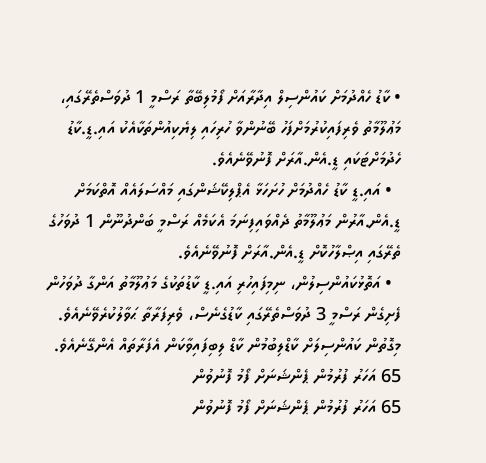• ކާޑު ހެއްދުމަށް ކައުންސިލް އިދާރާއަށް ފޯމުލިބޭތާ ރަސްމީ 1 ދުވަސްތެރޭގައި، މަޢުލޫމާތު ވެރިފައިކުރުމަށްފަހު ބޭނުންވާ ހުރިހައި ލިޔެކިއުންތަކާއެކު އައި.ޑީ.ކާޑު ހެދުމަށްޓަކައި ޑީ.އެން.އާރަށް ފޮނުވޭނެއެވެ.
  • އައި.ޑީ ކާޑު ހެއްދުމަށް ހުށަހަޅާ އެޕްލިކޭޝަންގައި މައްސަލައެއް އޮތްކަމަށް ޑީ.އެން.އާރުން މަޢުލޫމާތު ދެއްވައިފިނަމަ އެކަމެއް ރަސްމީ ބަންދުނޫން 1 ދުވަހުގެ ތެރޭގައި އިޞްލާހުކޮށް ޑީ.އެން.އާރަށް ފޮނުވޭނެއެވެ.
  • އަތޮޅުކައުންސިލުން، ނިމިފައިހުރި އައި.ޑީ ކާޑުތަކުގެ މަޢުލޫމާތު އަންގާ ދުވަހުން ފެށިގެން ރަސްމީ 3 ދުވަސްތެރޭގައި ކާޑުގެނެސް، ވެރިފަރާތާ ޙަވާލުކުރެވޭނެއެވެ.  މިގޮތުން ކައުންސިލަށް ކާޑްލިބުމުން ކާޑް ލިބިފައިވާކަން އެފަރާތައް އެންގޭނެއެވެ.
65 އަހަރު ފުރުމުން ޕެންޝަނަށް ފޯމު ފޮނުވުން
65 އަހަރު ފުރުމުން ޕެންޝަނަށް ފޯމު ފޮނުވުން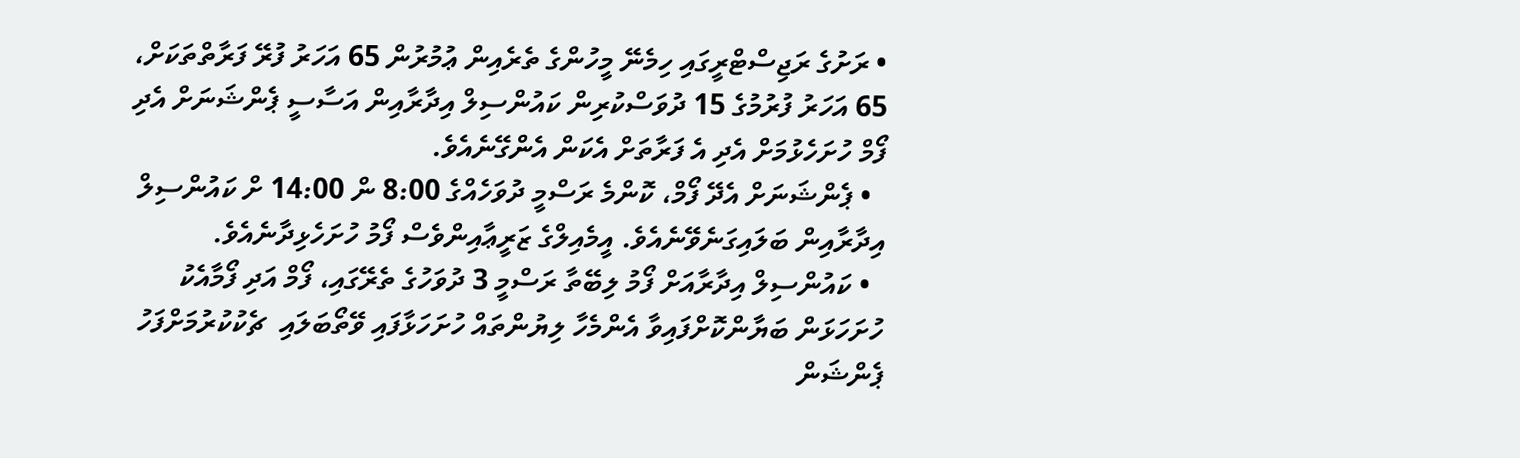• ރަށުގެ ރަޖިސްޓްރީގައި ހިމެނޭ މީހުންގެ ތެރެއިން ޢުމުރުން 65 އަހަރު ފުރޭ ފަރާތްތަކަށް، 65 އަހަރު ފުރުމުގެ 15 ދުވަސްކުރިން ކައުންސިލް އިދާރާއިން އަސާސީ ޕެންޝަނަށް އެދި ފޯމް ހުށަހެޅުމަށް އެދި އެ ފަރާތަށް އެކަން އެންގޭނެއެވެ.
  • ޕެންޝަނަށް އެދޭ ފޯމް، ކޮންމެ ރަސްމީ ދުވަހެއްގެ 8:00 ން 14:00 ށް ކައުންސިލް އިދާރާއިން ބަލައިގަނެވޭނެއެވެ. އީމެއިލްގެ ޒަރީޢާއިންވެސް ފޯމު ހުށަހެޅިދާނެއެވެ.
  • ކައުންސިލް އިދާރާއަށް ފޯމު ލިބޭތާ ރަސްމީ 3 ދުވަހުގެ ތެރޭގައި، ފޯމް އަދި ފޯމާއެކު ހުށަހަޅަން ބަޔާންކޮށްފައިވާ އެންމެހާ ލިޔުންތައް ހުށަހަޅާފައި ވޭތޯބަލައި  ޗެކުކުރުމަށްފަހު ޕެންޝަން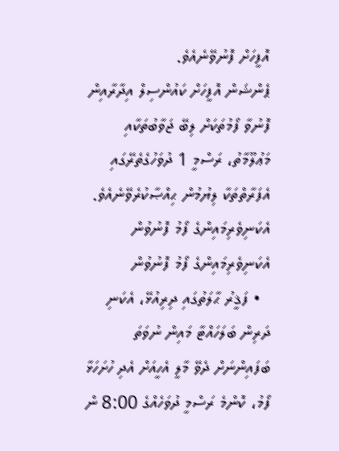އޮފީހަށް ފޮނުވޭނެއެވެ.
ޕެންޝަން އޮފީހަށް ކައުންސިލް އިދާރާއިން ފޮނުވާ ފޯމުތަކަށް ލިބޭ ޖަވާބުތަކާއި މަޢުލޫމާތު، ރަސްމީ 1 ދުވަހުގެތެރޭގައި އެފަރާތްތަކާ ލިޔުމުން ޙިއްޞާކުރެވޭނެއެވެ.
އެކަނިވެރިމައިންގެ ފޯމު ފޮނުވުން
އެކަނިވެރިމައިންގެ ފޯމު ފޮނުވުން
  • ފަޤީރު ޙާލަތުގައި ދިރިއުޅޭ، އެކަނި ދަރިން ބަލަހައްޓާ މައިން ނުވަތަ ބަފައިންނަށް ދެވޭ މާލީ އެހީއަށް އެދި ހުށަހަޅާ ފޯމު، ކޮންމެ ރަސްމީ ދުވަހެއްގެ 8:00 ން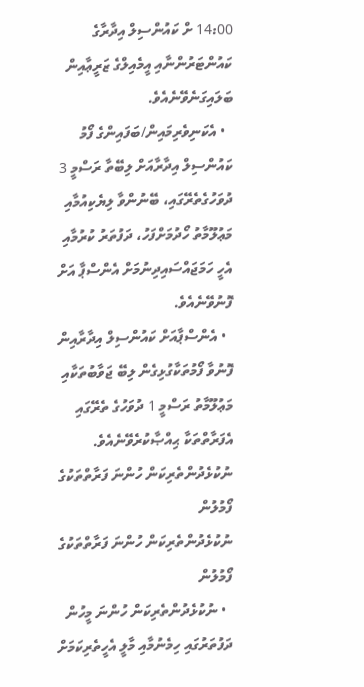14:00 ށް ކައުންސިލް އިދާރާގެ ކައުންޓަރުންނާއި އީމެއިލްގެ ޒަރީޢާއިން ބަލައިގަނެވޭނެއެވެ.
  • އެކަނިވެރިމައިން/ބަފައިންގެ ފޯމު ކައުންސިލް އިދާރާއަށް ލިބޭތާ ރަސްމީ 3 ދުވަހުގެތެރޭގައި، ބޭނުންވާ ލިޔެކިއުމާއި މަޢުލޫމާތު ހޯދުމަށްފަހު، ދަފުތަރު ކުރުމާއި އެހީ ހަމަޖައްސައިދިނުމަށް އެންސްޕާ އަށް ފޮނުވޭނެއެވެ.
  • އެންސްޕާއަށް ކައުންސިލް އިދާރާއިން ފޮނުވާ ފޯމުތަކާގުޅިގެން ލިބޭ ޖަވާބުތަކާއި މަޢުލޫމާތު ރަސްމީ 1 ދުވަހުގެ ތެރޭގައި އެފަރާތްތަކާ ޙިއްޞާކުރެވޭނެއެވެ.
ނުކުޅެދުންތެރިކަން ހުންނަ ފަރާތްތަކުގެ ފޯމުލުން
ނުކުޅެދުންތެރިކަން ހުންނަ ފަރާތްތަކުގެ ފޯމުލުން
  • ނުކުޅެދުންތެރިކަން ހުންނަ މީހުން ދަފުތަރުގައި ހިމެނުމާއި މާލީ އެހީތެރިކަމަށް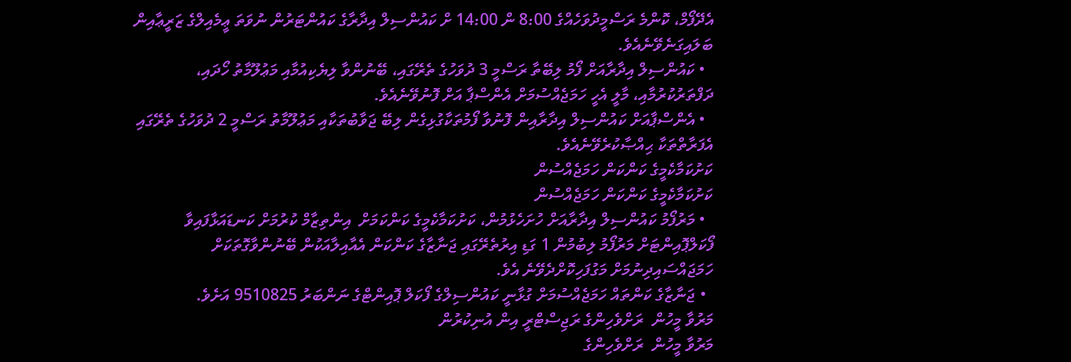އެދޭފޯމް، ކޮންމެ ރަސްމީދުވަހެއްގެ 8:00 ން 14:00 ށް ކައުންސިލް އިދާރާގެ ކައުންޓަރުން ނުވަތަ ޢީމެއިލްގެ ޒަރީޢާއިން ބަލައިގަނެވޭނެއެވެ.
  • ކައުންސިލް އިދާރާއަށް ފޯމު ލިބޭތާ ރަސްމީ 3 ދުވަހުގެ ތެރޭގައި، ބޭނުންވާ ލިޔެކިއުމާއި މަޢުލޫމާތު ހޯދައި، ދަފްތަރުކުރުމާއި، މާލީ އެހީ ހަމަޖެއްސުމަށް އެންސްޕާ އަށް ފޮނުވޭނެއެވެ.
  • އެންސްޕާއަށް ކައުންސިލް އިދާރާއިން ފޮނުވާ ފޯމުތަކާގުޅިގެން ލިބޭ ޖަވާބުތަކާއި މަޢުލޫމާތު ރަސްމީ 2 ދުވަހުގެ ތެރޭގައި އެފަރާތްތަކާ ޙިއްޞާކުރެވޭނެއެވެ.
ކަށުކަމާކެމީގެ ކަންކަން ހަމަޖެއްސުން
ކަށުކަމާކެމީގެ ކަންކަން ހަމަޖެއްސުން
  • މަރުފޯމު ކައުންސިލް އިދާރާއަށް ހުށަހެޅުމުން، ކަށުކަމާކެމީގެ ކަންކަމަށް  އިންތިޒާމް ކުރުމަށް ކަނޑައަޅާފައިވާ ފޯކަލްޕޮއިންޓަށް މަރުފޯމު ލިބުމުން 1 ގަޑި އިރުތެރޭގައި ޖަނާޒާގެ ކަންކަން އެއާއިލާއަކުން ބޭނުންވާގޮތަކަށް ހަމަޖައްސައިދިނުމަށް މަގުފަހިކޮށްދެވޭނެ އެވެ.
  • ޖަނާޒާގެ ކަންތައް ހަމަޖެއްސުމަށް ގުޅާނީ ކައުންސިލްގެ ފޯކަލް ޕޮއިންޓްގެ ނަންބަރު 9510825 އަށެވެ.
މަރުވާ މީހުން  ރަށްވެހިންގެ ރަޖިސްޓްރީ އިން އުނިކުރުން
މަރުވާ މީހުން  ރަށްވެހިންގެ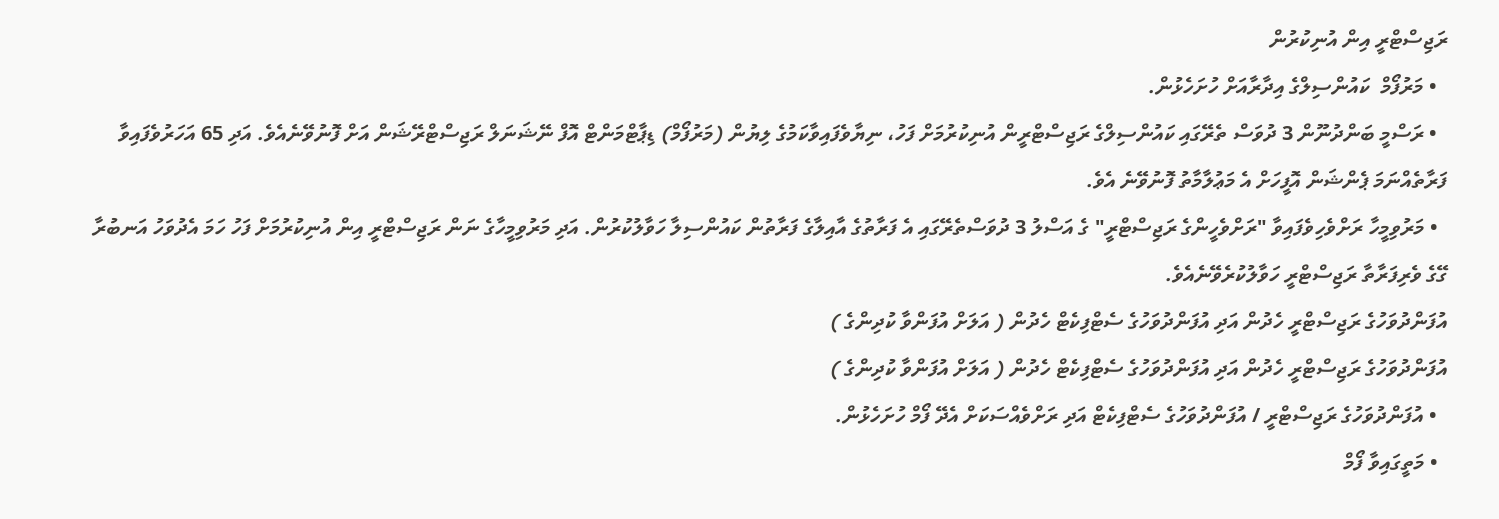ރަޖިސްޓްރީ އިން އުނިކުރުން
  • މަރުފޯމް  ކައުންސިލްގެ އިދާރާއަށް ހުށަހެޅުން.
  • ރަސްމީ ބަންދުނޫން 3 ދުވަސް ތެރޭގައި ކައުންސިލްގެ ރަޖިސްޓްރީން އުނިކުރުމަށް ފަހު، ނިޔާވެފައިވާކަމުގެ ލިޔުން (މަރުފޯމް) ޑިޕާޓްމަންޓް އޮފް ނޭޝަނަލް ރަޖިސްޓްރޭޝަން އަށް ފޮނުވޭނެއެވެ. އަދި 65 އަހަރުވެފައިވާ ފަރާތެއްނަމަ ޕެންޝަން އޮފީހަށް އެ މަޢުލާމާތު ފޮނުވޭނެ އެވެ.
  • މަރުވިމީހާ ރަށްވެހިވެފައިވާ "ރަށްވެހީންގެ ރަޖިސްޓްރީ" ގެ އަސްލު 3 ދުވަސްތެރޭގައި އެ ފަރާތުގެ އާއިލާގެ ފަރާތުން ކައުންސިލާ ހަވާލުކުރުން. އަދި މަރުވިމީހާގެ ނަން ރަޖިސްޓްރީ އިން އުނިކުރުމަށް ފަހު ހަމަ އެދުވަހު އަނބުރާ ގޭގެ ވެރިފަރާތާ ރަޖިސްޓްރީ ހަވާލުކުރެވޭނެއެވެ.
އުފަންދުވަހުގެ ރަޖިސްޓްރީ ހެދުން އަދި އުފަންދުވަހުގެ ސެޓްފިކެޓް ހެދުން ( އަލަށް އުފަންވާ ކުދިންގެ )
އުފަންދުވަހުގެ ރަޖިސްޓްރީ ހެދުން އަދި އުފަންދުވަހުގެ ސެޓްފިކެޓް ހެދުން ( އަލަށް އުފަންވާ ކުދިންގެ )
  • އުފަންދުވަހުގެ ރަޖިސްޓްރީ / އުފަންދުވަހުގެ ސެޓްފިކެޓް އަދި ރަށްވެއްސަކަށް އެދޭ ފޯމް ހުށަހެޅުން.
  • މަތީގައިވާ ފޯމް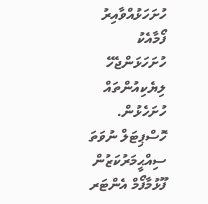ހުށަހަޅުއްވާއިރު ފޯމާއެކު ހުށަހަޅަންޖެހޭ ލިޔެކިއުންތައް ހުށަހެޅުން.
ހޮސްޕިޓަލް ނުވަތަ ސިއްޙީމަރުކަޒުން ފޫޅުމާފޯމް އެންޓަރ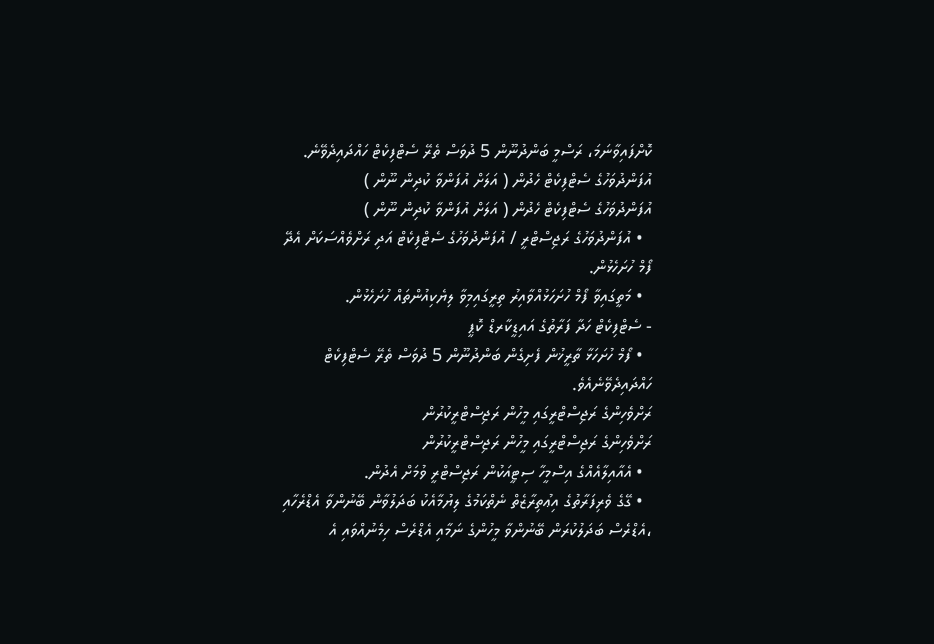ކޮށްފައިވާނަމަ، ރަސްމީ ބަންދުނޫން 5 ދުވަސް ތެރޭ ސެޓްފިކެޓް ހައްދައިދެވޭނެ.
އުފަންދުވަހުގެ ސެޓްފިކެޓް ހެދުން ( އަލަށް އުފަންވާ ކުދިން ނޫން )
އުފަންދުވަހުގެ ސެޓްފިކެޓް ހެދުން ( އަލަށް އުފަންވާ ކުދިން ނޫން )
  • އުފަންދުވަހުގެ ރަޖިސްޓްރީ / އުފަންދުވަހުގެ ސެޓްފިކެޓް އަދި ރަށްވެއްސަކަށް އެދޭ ފޯމް ހުށަހެޅުން.
  • މަތީގައިވާ ފޯމް ހުށަހަޅުއްވާއިރު ތިރީގައިމިވާ ލިޔެކިއުންތައް ހުށަހެޅުން.
- ސެޓްފިކެޓް ހަދާ ފަރާތުގެ އައިޑީކާރޑް ކޮޕީ
  • ފޯމް ހުށަހަޅާ ތާރީޚުން ފެށިގެން ބަންދުނޫން 5 ދުވަސް ތެރޭ ސެޓްފިކެޓް ހައްދައިދެވޭނެއެވެ.
ރަށްވެހިންގެ ރަޖިސްޓްރީގައި މީހުން ރަޖިސްޓްރީކުރުން
ރަށްވެހިންގެ ރަޖިސްޓްރީގައި މީހުން ރަޖިސްޓްރީކުރުން
  • އެއާއިލާއެއްގެ އިސްމީހާ ސިޓީއަކުން ރަޖިސްޓްރީ ވުމަށް އެދުން.
  • ގޭގެ ވެރިފަރާތުގެ އިޢުތިރާޒެތް ނެތްކަމުގެ ލިޔުމާއެކު ބަދަލުވާން ބޭނުންވާ އެޑްރެހާއި ،އެޑްރެސް ބަދަލުކުރަން ބޭނުންވާ މީހުންގެ ނަމާއި އެޑްރެސް ހިމެނުއްވައި އެ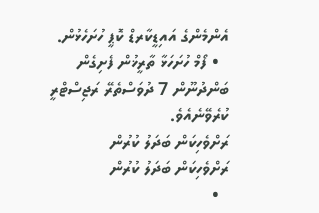އެންމެންގެ އައިޑީކާރޑް ކޮޕީ ހުށަހެޅުން.
  • ފޯމް ހުށަހަޅާ ތާރީޚުން ފެށިގެން ބަންދުނޫން 7 ދުވަސްތެރޭ ރަޖިސްޓްރީ ކުރެވޭނެއެވެ.
ރަށްވެހިކަން ބަދަލު ކުރުން
ރަށްވެހިކަން ބަދަލު ކުރުން
  •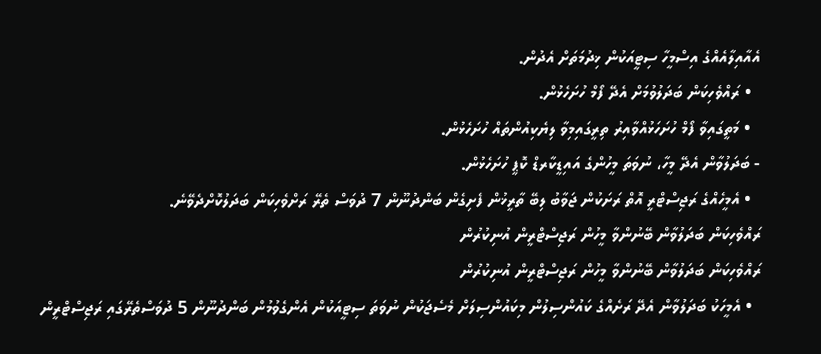އެއާއިލާއެއްގެ އިސްމީހާ ސިޓީއަކުން ޚިދުމަތަށް އެދުން.
  • ރައްވެހިކަން ބަދަލުވުމަށް އެދޭ ފޯމް ހުށަހެޅުން.
  • މަތީގައިވާ ފޯމް ހުށަހަޅުއްވާއިރު ތިރީގައިމިވާ ލިޔެކިއުންތައް ހުށަހެޅުން.
- ބަދަލުވާން އެދޭ މީހާ، ނުވަތަ މީހުންގެ އައިޑީކާރޑް ކޮޕީ ހުށަހެޅުން.
  • އެމީހެއްގެ ރަޖިސްޓްރީ އޮތް ރަށަކުން ޖަވާބު ލިބޭ ތާރީޚުން ފެށިގެން ބަންދުނޫން 7 ދުވަސް ތެރޭ ރަށްވެހިކަން ބަދަލުކޮށްދެވޭނެ.
ރައްވެހިކަން ބަދަލުވާން ބޭނުންވާ މީހުން ރަޖިސްޓްރީން އުނިކުރުން
ރައްވެހިކަން ބަދަލުވާން ބޭނުންވާ މީހުން ރަޖިސްޓްރީން އުނިކުރުން
  • އެމީހަކު ބަދަލުވާން އެދޭ ރަށެއްގެ ކައުންސިލުން މިކައުންސިލަށް މެސެޖަކުން ނުވަތަ ސިޓީއަކުން އެންގެވުމުން ބަންދުނޫން 5 ދުވަސްތެރޭގައި ރަޖިސްޓްރީން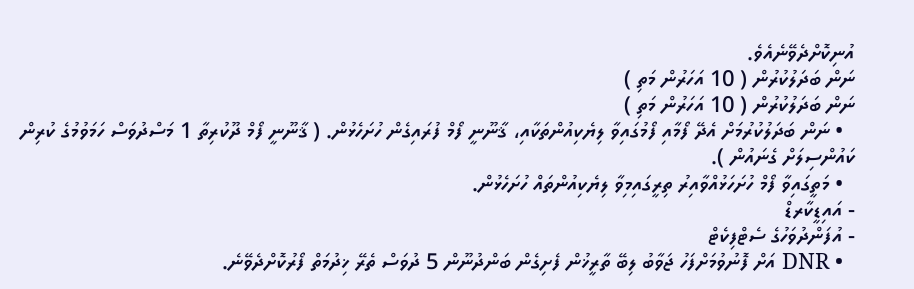އުނިކޮށްދެވޭނެއެވެ.
ނަން ބަދަލުކުރުން ( 10 އަހަރުން މަތި )
ނަން ބަދަލުކުރުން ( 10 އަހަރުން މަތި )
  • ނަން ބަދަލުކުރުމަށް އެދޭ ފޯމާއި ފޯމުގައިވާ ލިޔެކިއުންތަކާއި، ޤާނޫނީ ފޯމް ފުރައިގެން ހުށަހެޅުން. ( ޤާނޫނީ ފޯމް ދޫކުރިތާ 1 މަސްދުވަސް ހަމަވުމުގެ ކުރިން ކައުންސިލަށް ގެނައުން ).
  • މަތީގައިވާ ފޯމް ހުށަހަޅުއްވާއިރު ތިރީގައިމިވާ ލިޔެކިއުންތައް ހުށަހެޅުން.
- އައިޑީކާރޑް
- އުފަންދުވަހުގެ ސެޓްފިކެޓް
  • DNR އަށް ފޮނުވުމަށްފަހު ޖަވާބު ލިބޭ ތާރީޚުން ފެށިގެން ބަންދުނޫން 5 ދުވަސް ތެރޭ ޚިދުމަތް ފޯރުކޮށްދެވޭނެ.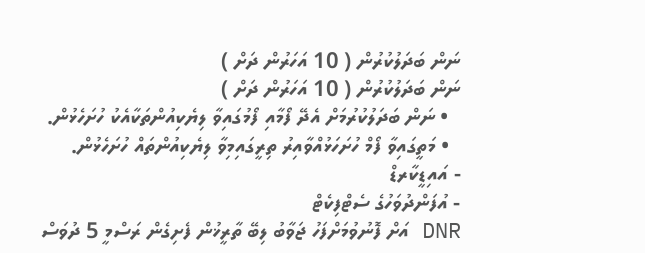ނަން ބަދަލުކުރުން ( 10 އަހަރުން ދަށް )
ނަން ބަދަލުކުރުން ( 10 އަހަރުން ދަށް )
  • ނަން ބަދަލުކުރުމަށް އެދޭ ފޯމާއި ފޯމުގައިވާ ލިޔެކިއުންތަކާއެކު ހުށަހެޅުން.
  • މަތީގައިވާ ފޯމް ހުށަހަޅުއްވާއިރު ތިރީގައިމިވާ ލިޔެކިއުންތައް ހުށަހެޅުން.
- އައިޑީކާރޑް
- އުފަންދުވަހުގެ ސެޓްފިކެޓް
DNR އަށް ފޮނުވުމަށްފަހު ޖަވާބު ލިބޭ ތާރީޚުން ފެށިގެން ރަސްމީ 5 ދުވަސް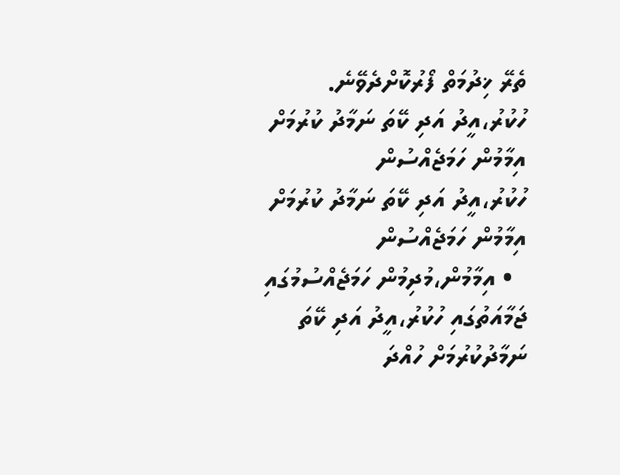ތެރޭ ޚިދުމަތް ފޯރުކޮށްދެވޭނެ.
ހުކުރު،އީދު އަދި ކޭތަ ނަމާދު ކުރުމަށް އިމާމުން ހަމަޖެއްސުން
ހުކުރު،އީދު އަދި ކޭތަ ނަމާދު ކުރުމަށް އިމާމުން ހަމަޖެއްސުން
  • އިމާމުން،މުދިމުން ހަމަޖެއްސުމުގައި ޖަމާއަތުގައި ހުކުރު،އީދު އަދި ކޭތަ ނަމާދުކުރުމަށް ހުއްދަ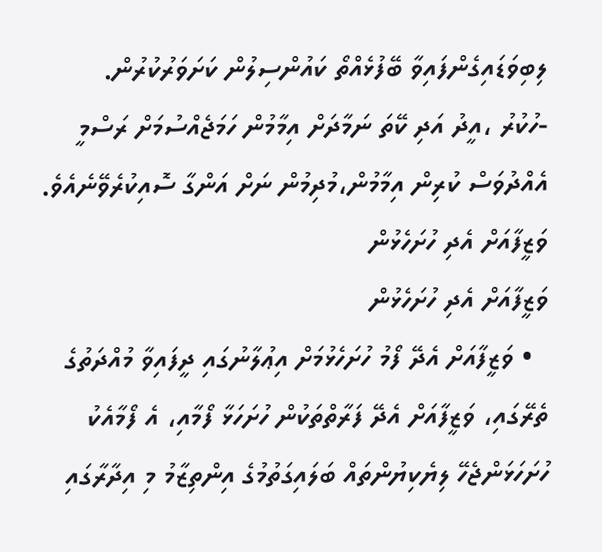ލިބިވަޑައިގެންފައިވާ ބޭފުޅެއްތޯ ކައުންސިލުން ކަށަވަރުކުރުން.
-ހުކުރު ،އީދު އަދި ކޭތަ ނަމާދަށް އިމާމުން ހަމަޖެއްސުމަށް ރަސްމީ އެއްދުވަސް ކުރިން އިމާމުން،މުދިމުން ނަށް އަންގާ ސޮއިކުރެވޭނެއެވެ.
ވަޒީފާއަށް އެދި ހުށަހެޅުން
ވަޒީފާއަށް އެދި ހުށަހެޅުން
  • ވަޒީފާއަށް އެދޭ ފޯމު ހުށަހެޅުމަށް އިޢުލާނުގައި ދީފައިވާ މުއްދަތުގެ ތެރޭގައި، ވަޒީފާއަށް އެދޭ ފަރާތްތަކުން ހުށަހަޅާ ފޯމާއި، އެ ފޯމާއެކު ހުށަހަޅަންޖެހޭ ލިޔެކިޔުންތައް ބަލައިގަތުމުގެ އިންތިޒާމު މި އިދާރާގައި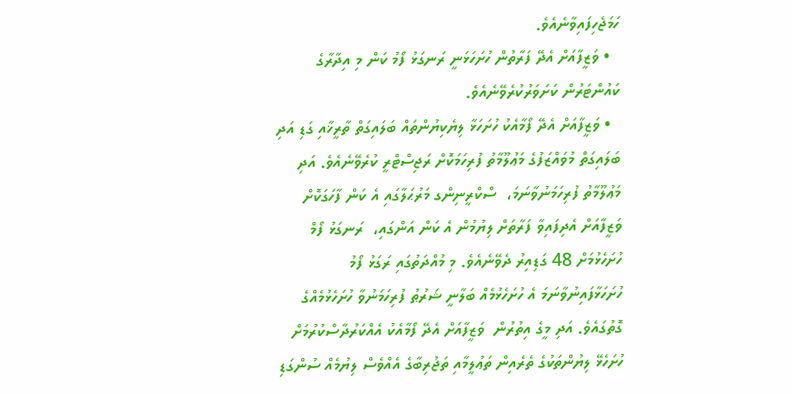ހަމަޖެހިފައިވާނެއެވެ.
  • ވަޒީފާއަށް އެދޭ ފަރާތުން ހުށަހަޅަނީ ރަނގަޅު ފޯމު ކަން މި އިދާރާގެ ކައުންޓަރުން ކަށަވަރުކުރެވޭނެއެވެ.
  • ވަޒީފާއަށް އެދޭ ފޯމާއެކު ހުށަހަޅާ ލިޔެކިޔުންތައް ބަލައިގަތް ތާރީޚާއި ގަޑި އަދި ބަލައިގަތް މުވައްޒަފުގެ މަޢުލޫމާތު ފުރިހަމަކޮށް ރަޖިސްޓްރީ ކުރެވޭނެއެވެ. އަދި މަޢުލޫމާތު ފުރިހަމަނުވާނަމަ،  ސްކްރީނިންގ މަރުޙަލާގައި އެ ކަން ފާހަގަކޮށް ވަޒީފާއަށް އެދިފައިވާ ފަރާތަށް ލިޔުމުން އެ ކަން އަންގައި،  ރަނގަޅު ފޯމް ހުށަހެޅުމަށް 48 ގަޑިއިރު ދެވޭނެއެވެ. މި މުއްދަތުގައި ރަގަޅު ފޯމު ހުށަހަޅާފައިނުވާނަމަ އެ ހުށަހެޅުމެއް ބަލާނީ ޝަރުޠު ފުރިހަމަނުވާ ހުށަހެޅުމެއްގެ ގޮތުގައެވެ. އަދި މީގެ އިތުރުން  ވަޒީފާއަށް އެދޭ ފޯމާއެކު އެއްކަރުދާސްކުރުމަށް ހުށަހެޅޭ ލިޔުންތަކުގެ ތެރެއިން ތަޢުލީމާއި ތަޖުރިބާގެ އެއްވެސް ލިޔުމެއް ސުންގަޑި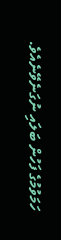ހަމަވުމުގެ ފަހުން ބަލައި ނުގަނެވޭނެއެވެ.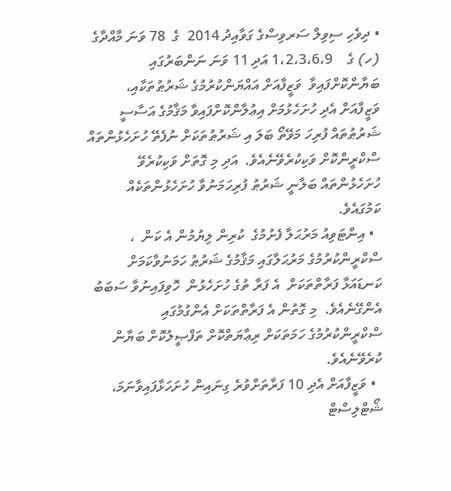• ދިވެހި ސިވިލް ސަރވިސްގެ ގަވާއިދު 2014  ގެ  78 ވަނަ މާއްދާގެ (ހ) ގެ    1،2،3،6،9 އަދި 11 ވަނަ ނަންބަރުގައި ބަޔާންކޮށްފައިވާ  ވަޒީފާއަށް އައްޔަންކުރުމުގެ ޝަރުޠުތަކާއި، ވަޒީފާއަށް އެދި ހުށަހެޅުމަށް އިޢުލާންކޮށްފައިވާ މަޤާމުގެ އަސާސީ ޝަރުޠުތައް ފުރިހަ މަވޭތޯ ބަލަ އި ޝަރުޠުތަކަށް ނުފެތޭ ހުށަހެޅުންތައް ސްކްރީންކޮށް ވަކިކުރެވޭނެއެވެ.  އަދި މި ގޮތަށް ވަކިކުރެވޭ ހުށަހެޅުންތައް ބަލާނީ ޝަރުޠު ފުރިހަމަނުވާ ހުށަހެޅުންތަކެއް ކަމުގައެވެ.
  • އިންޓަވިއު މަރުޙަލާ ފެށުމުގެ  ކުރިން ލިޔުމުން އެ ކަން  ، ސްކްރީންކުރުމުގެ މަރުޙަލާގައި މަޤާމުގެ ޝަރުޠު ހަމަނުވާކަމަށް ކަނޑައަޅާ ފަރާތްތަކަށް  އެ ފަރާ ތުގެ ހުށަހެޅުން  ހޮވިފައިނުވާ ސަބަބު އެންގޭނެއެވެ.  މި ގޮތުން އެ ފަރާތްތަކަށް އެންގުމުގައި ސްކްރީންކުރުމުގެ ހަމަތަކަށް ރިޢާޔަތްކޮށް ތަފްޞީލުކޮށް ބަޔާން ކުރެވޭނެއެވެ.
  • ވަޒީފާއަށް އެދި 10 ފަރާތަށްވުރެ ގިނައިން ހުށަހަޅާފައިވާނަމަ، ޝޯޓްލިސްޓް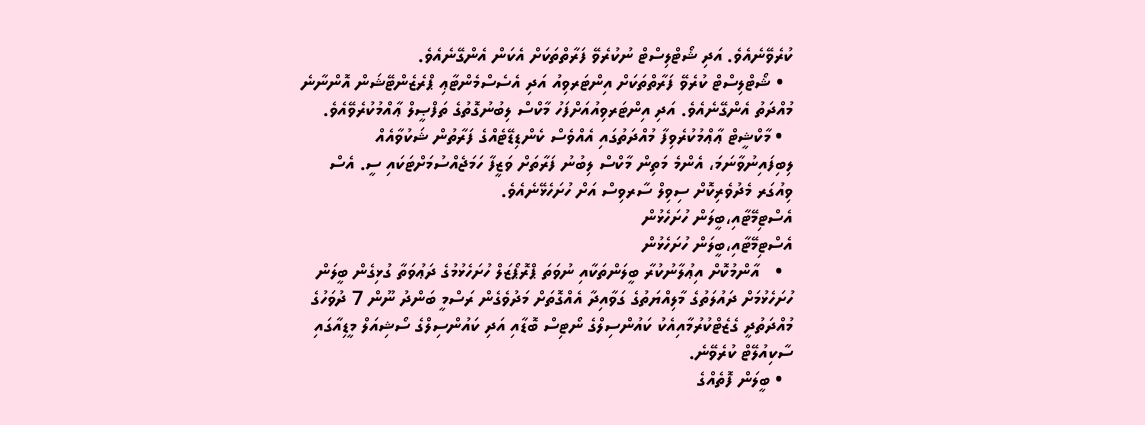ކުރެވޭނެއެވެ. އަދި ޝޯޓްލިސްޓް ނުކުރެވޭ ފަރާތްތަކަށް އެކަން އެންގޭނެއެވެ.
  • ޝޯޓްލިސްޓް ކުރެވޭ ފަރާތްތަކަށް އިންޓަރވިއު އަދި އެސެސްމެންޓާޢި ޕްރެޒެންޓޭޝަން އޮންނާނެ މުއްދަތު އެންގޭނެއެވެ. އަދި އިންޓަރވިއުއަށްފަހު މާކްސް ލިބުނުގޮތުގެ ތަފްޞީލް ޢާއްމުކުރެވޭއެވެ.
  • މާކްޝީޓް ޢާޢްމުކުރެވިފާ މުއްދަތުގައި އެއްވެސް ކެންޑިޑޭޓެއްގެ ފަރާތުން ޝަކުވާއެއް ލިބިފައިނުވާނަމަ، އެންމެ މަތިން މާކްސް ލިބުނު ފަރާތަށް ވަޒީފާ ހަމަޖެއްސުމަށްޓަކައި ސީ. އެސް ވިއުގަރ މެދުވެރިކޮށް ސިވިލް ސާރވިސް އަށް ހުށަހެޅޭނެއެވެ.
އެސްޓިމޭޓާއި،ބީލަން ހުށަހެޅުން
އެސްޓިމޭޓާއި،ބީލަން ހުށަހެޅުން
  •   އާންމުކޮށް އިޢުލާނުކުރާ ބީލަންތަކާއި ނުވަތަ ޕްރޮޕޯޒަލް ހުށަހެޅުމުގެ ދަޢުވަތާ ގުޅިގެން ބީލަން ހުށަހެޅުމަށް ދައުލަތުގެ މާލިއްޔަތުގެ ގަވާއިދާ އެއްގޮތަށް މަދުވެގެން ރަސްމީ ބަންދު ނޫން 7 ދުވަހުގެ މުއްދަތުދީ ގެޒެޓްކުރުމާއިއެކު ކައުންސިލްގެ ނޯޓިސް ބޮޑާއި އަދި ކައުންސިލްގެ ސޯޝިއަލް މީޑިއާގައި ސާކިއުލޭޓް ކުރެވޭނެ.
  • ބީލަން ފޮތެއްގެ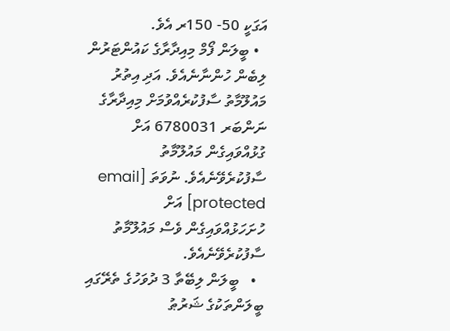އަގަކީ 50- 150ރ އެވެ.
  • ބީލަން ފޯމް މިއިދާރާގެ ކައުންޓަރުން ލިބެން ހުންނާނެއެވެ. އަދި އިތުރު މައުލޫމާތު ސާފުކުރެއްވުމަށް މިއިދާރާގެ ނަންބަރ 6780031 އަށް ގުޅުއްވައިގެން މައުލޫމާތު ސާފުކުރެވޭނެއެވެ. ނުވަތަ [email protected] އަށް ހުށަހަޅުއްވައިގެން ވެސް މައުލޫމާތު ސާފުކުރެވޭނެއެވެ.
  •   ބީލަން ލިބޭތާ 3 ދުވަހުގެ ތެރޭގައި ބީލަންތަކުގެ ޝަރުޠު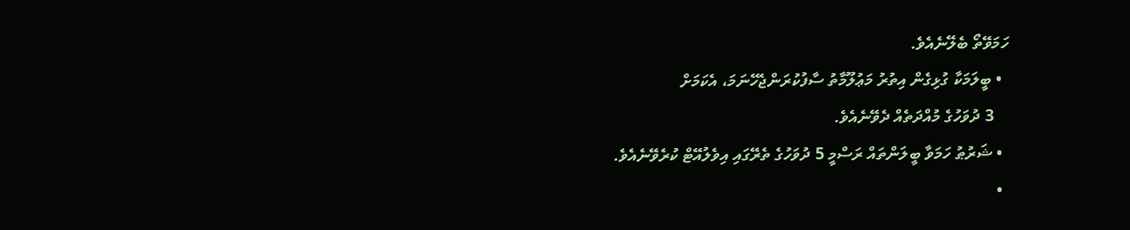ހަމަވޭތޯ ބެލޭނެއެވެ.
  • ބީލަމަކާ ގުޅިގެން އިތުރު މަޢުލޫމާތު ސާފުކުރަންޖެހޭނަމަ، އެކަމަށް
    3 ދުވަހުގެ މުއްދަތެއް ދެވޭނެއެވެ.
  • ޝަރުޠު ހަމަވާ ބީލަންތައް ރަސްމީ 5 ދުވަހުގެ ތެރޭގައި އިވެލުއޭޓް ކުރެވޭނެއެވެ.
  •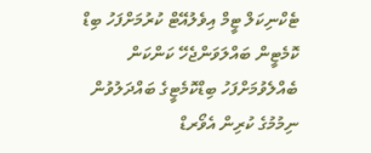ޓެކްނިކަލް ޓީމް އިވެލުއޭޓް ކުރުމަށްފަހު ބިޑް ކޮމެޓީން ބައްލަވަންޖެހޭ ކަންކަން ބެއްލެވުމަށްފަހު ބިޑްކޮމެޓީގެ ބައްދަލުވުން ނިމުމުގެ ކުރިން އެވޯރޑް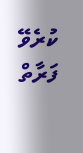ކުރެވޭ ފަރާތް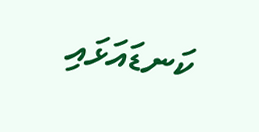ކަނޑައަޅައި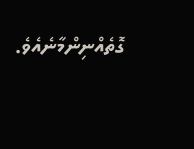ގޮތެއްނިންމާނެއެވެ.